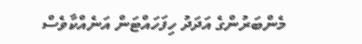މެންބަރުންގެ އަދަދު ހިފަހައްޓަން އަނެއްކާވެސް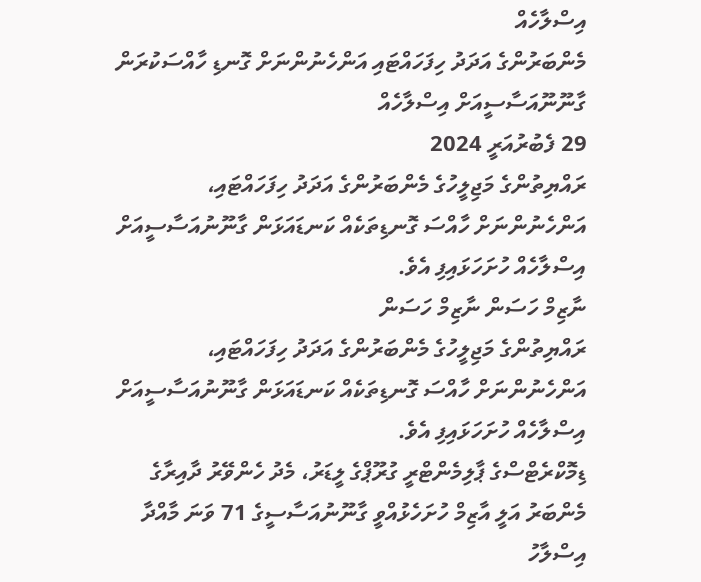އިސްލާހެއް
މެންބަރުންގެ އަދަދު ހިފަހައްޓައި އަންހެނުންނަށް ގޮނޑި ހާއްސަކުރަން ގާނޫނޫއަސާސީއަށް އިސްލާހެއް
29 ފެބުރުއަރީ 2024
ރައްޔިތުންގެ މަޖިލީހުގެ މެންބަރުންގެ އަދަދު ހިފަހައްޓައި، އަންހެނުންނަށް ހާއްސަ ގޮނޑިތަކެއް ކަނޑައަޅަން ގާނޫނުއަސާސީއަށް އިސްލާހެއް ހުށަހަޅައިފި އެވެ.
ނާޒިމް ހަސަން ނާޒިމް ހަސަން
ރައްޔިތުންގެ މަޖިލީހުގެ މެންބަރުންގެ އަދަދު ހިފަހައްޓައި، އަންހެނުންނަށް ހާއްސަ ގޮނޑިތަކެއް ކަނޑައަޅަން ގާނޫނުއަސާސީއަށް އިސްލާހެއް ހުށަހަޅައިފި އެވެ.
ޑިމޮކްރެޓްސްގެ ޕާލިމެންޓްރީ ގުރޫޕްގެ ލީޑަރު، މެދު ހެންވޭރު ދާއިރާގެ މެންބަރު އަލީ އާޒިމް ހުށަހެޅުއްވީ ގާނޫނުއަސާސީގެ 71 ވަނަ މާއްދާ އިސްލާހު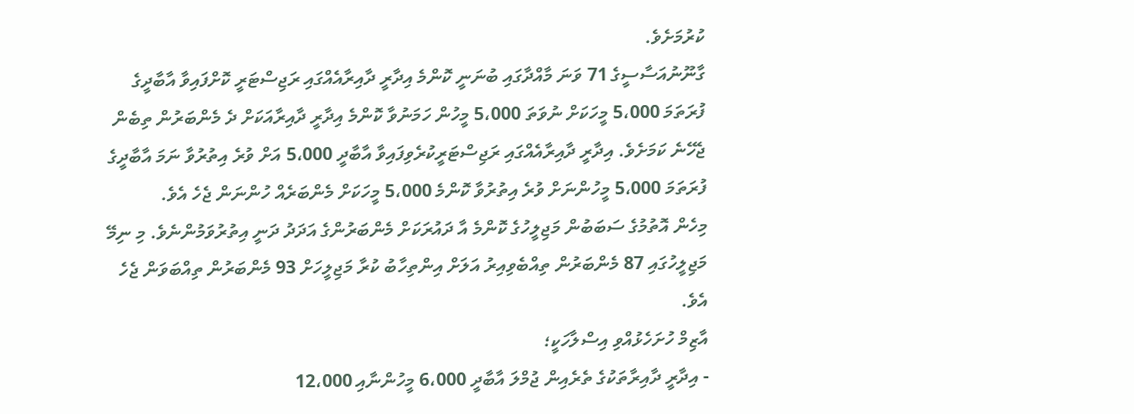ކުރުމަށެވެ.
ގާނޫނުއަސާސީގެ 71 ވަނަ މާއްދާގައި ބުނަނީ ކޮންމެ އިދާރީ ދާއިރާއެއްގައި ރަޖިސްޓަރީ ކޮށްފައިވާ އާބާދީގެ ފުރަތަމަ 5،000 މީހަކަށް ނުވަތަ 5،000 މީހުން ހަމަނުވާ ކޮންމެ އިދާރީ ދާއިރާއަކަށް ދެ މެންބަރުން ތިބެން ޖެހޭނެ ކަމަށެވެ. އިދާރީ ދާއިރާއެއްގައި ރަޖިސްޓަރީކުރެވިފައިވާ އާބާދީ 5،000 އަށް ވުރެ އިތުރުވާ ނަމަ އާބާދީގެ ފުރަތަމަ 5،000 މީހުންނަށް ވުރެ އިތުރުވާ ކޮންމެ 5،000 މީހަކަށް މެންބަރެއް ހުންނަން ޖެހެ އެވެ.
މިހެން އޮތުމުގެ ސަބަބުން މަޖިލީހުގެ ކޮންމެ އާ ދައުރަކަށް މެންބަރުންގެ އަދަދު ދަނީ އިތުރުވަމުންނެވެ. މި ނިމޭ މަޖިލީހުގައި 87 މެންބަރުން ތިއްބެވިއިރު އަލަށް އިންތިހާބު ކުރާ މަޖިލީހަށް 93 މެންބަރުން ތިއްބަވަން ޖެހެ އެވެ.
އާޒިމް ހުށަހެޅުއްވި އިސްލާހަކީ؛
- އިދާރީ ދާއިރާތަކުގެ ތެރެއިން ޖުމްލަ އާބާދީ 6،000 މީހުންނާއި 12،000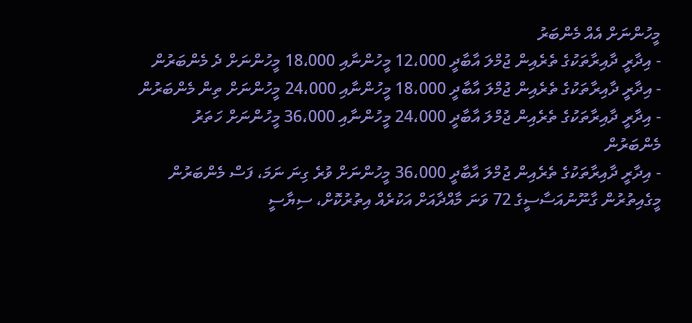މީހުންނަށް އެއް މެންބަރު
- އިދާރީ ދާއިރާތަކުގެ ތެރެއިން ޖުމްލަ އާބާދީ 12،000 މީހުންނާއި 18،000 މީހުންނަށް ދެ މެންބަރުން
- އިދާރީ ދާއިރާތަކުގެ ތެރެއިން ޖުމްލަ އާބާދީ 18،000 މީހުންނާއި 24،000 މީހުންނަށް ތިން މެންބަރުން
- އިދާރީ ދާއިރާތަކުގެ ތެރެއިން ޖުމްލަ އާބާދީ 24،000 މީހުންނާއި 36،000 މީހުންނަށް ހަތަރު މެންބަރުން
- އިދާރީ ދާއިރާތަކުގެ ތެރެއިން ޖުމްލަ އާބާދީ 36،000 މީހުންނަށް ވުރެ ގިނަ ނަމަ، ފަސް މެންބަރުން
މީގެއިތުރުން ގާނޫނުއަސާސީގެ 72 ވަނަ މާއްދާއަށް އަކުރެއް އިތުރުކޮށް، ސިޔާސީ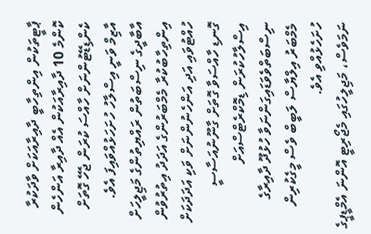ޕާޓީތަކުން އިންތިހާބީ ދާއިރާއަކަށް ވާދަކުރާ ކޮންމެ 10 ދާއިރާއަކުން އެއް ދާއިރާ އަންހެން ކެންޑިޑޭޓުންނަށް ހާއްސަ ކުރަން ޖެހޭ ގޮތަށް އާޒިމް ވަނީ އިސްލާހު ހުށަހަޅުއްވައިފަ އެވެ.
އާބާދީގެ ނިސްބަތުން ރައްޔިތުންގެ މަޖިލީހަށް އިންތިހާބުކުރާ މެމްބަރުންގެ އަދަދު އިތުރުވުން ހުއްޓުވައި އަދި އަންހެނުންނަށް ވަކި އަދަދަކަށް ގޮނޑި ހާއްސަވާ ގޮތަށް ގާނޫނުއަސާސީ އިސްލާހުކުރަން ޑިމޮކްރެޓްސްއަށް ނިސްބަތްވެވަޑައިގަންނަވާ ހުޅުދޫ ދާއިރާގެ މެމްބަރު އިލްޔާސް ލަބީބް ވެސް މީގެކުރިން ހުށަހެޅުއްވި އެވެ.
ނަމަވެސް، މަޖިލީހުގައި މެޖޯރިޓީ އޮންނަ އެމްޑީޕީގެ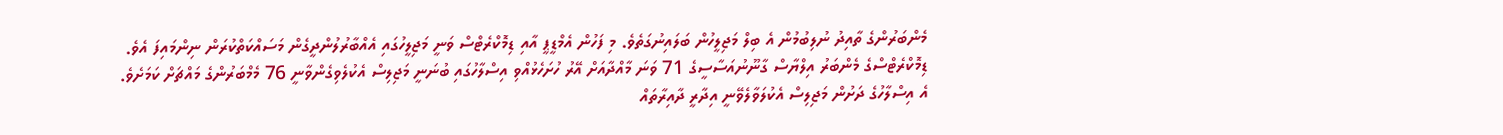މެންބަރުންގެ ތާއިދު ނުލިބުމުން އެ ބިލް މަޖިލީހުން ބަލައިނުގަތެވެ. މި ފަހުން އެމްޑީޕީ އާއި ޑިމޮކްރެޓްސް ވަނީ މަޖިލީހުގައި އެއްބާރުލުންދީގެން މަސައްކަތްކުރަން ނިންމައިފަ އެވެ.
ޑިމޮކްރެޓްސްގެ މެންބަރު އިލްޔާސް ގާނޫނުއަސާސީގެ 71 ވަނަ މާއްދާއަށް އޭރު ހުށަހެޅުއްވި އިސްލާހުގައި ބުނަނީ މަޖިލިސް އެކުލެވިގެންވާނީ 76 މެމްބަރުންގެ މައްޗަށް ކަމަށެވެ. އެ އިސްލާހުގެ ދަށުން މަޖިލިސް އެކުލަވާލެވޭނީ އިދާރީ ދާއިރާތައް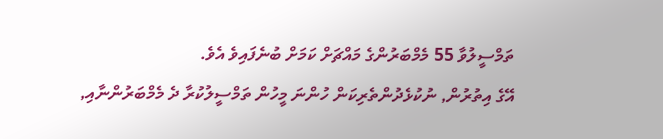ތަމްސީލުވާ 55 މެމްބަރުންގެ މައްޗަށް ކަމަށް ބުނެފައިވެ އެވެ.
އޭގެ އިތުރުން, ނުކުޅެދުންތެރިކަން ހުންނަ މީހުން ތަމްސީލުކުރާ ދެ މެމްބަރުންނާއި,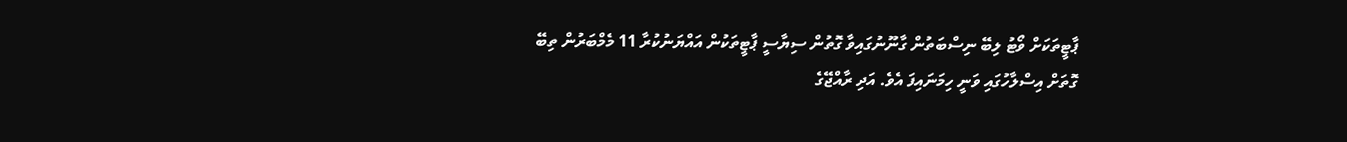ޕާޓީތަކަށް ވޯޓު ލިބޭ ނިސްބަތުން ގާނޫނުގައިވާ ގޮތުން ސިޔާސީ ޕާޓީތަކުން އައްޔަނުކުރާ 11 މެމްބަރުން ތިބޭ ގޮތަށް އިސްލާހުގައި ވަނީ ހިމަނައިފަ އެވެ. އަދި ރާއްޖޭގެ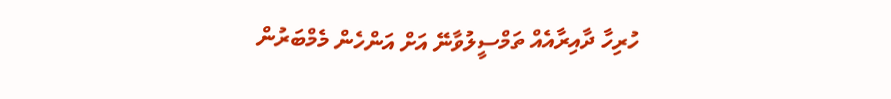ހުރިހާ ދާއިރާއެއް ތަމްސީލުވާނޭ އަށް އަންހެން މެމްބަރުން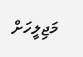މަޖިލީހަށް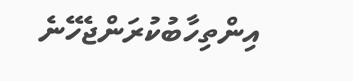އިންތިހާބުކުރަންޖެހޭނެ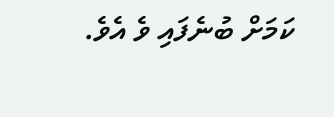ކަމަށް ބުނެފައި ވެ އެވެ.